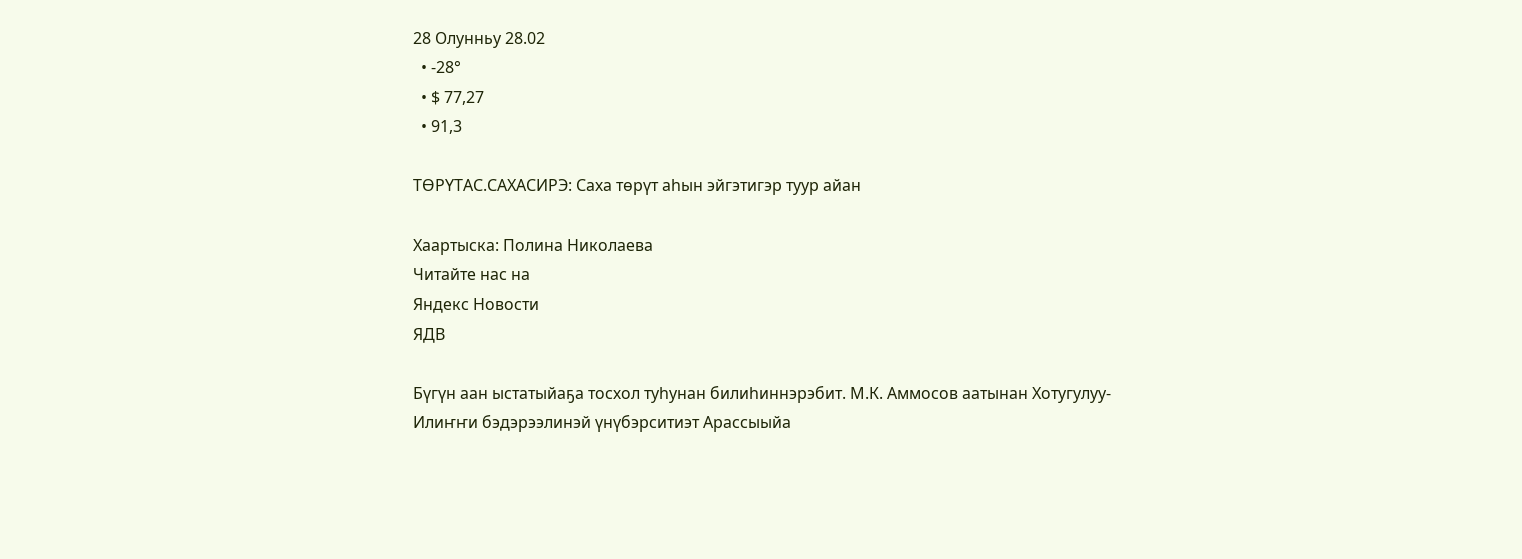28 Олунньу 28.02
  • -28°
  • $ 77,27
  • 91,3

ТӨРҮТАС.САХАСИРЭ: Саха төрүт аһын эйгэтигэр туур айан

Хаартыска: Полина Николаева
Читайте нас на
Яндекс Новости
ЯДВ

Бүгүн аан ыстатыйаҕа тосхол туһунан билиһиннэрэбит. М.К. Аммосов аатынан Хотугулуу-Илиҥҥи бэдэрээлинэй үнүбэрситиэт Арассыыйа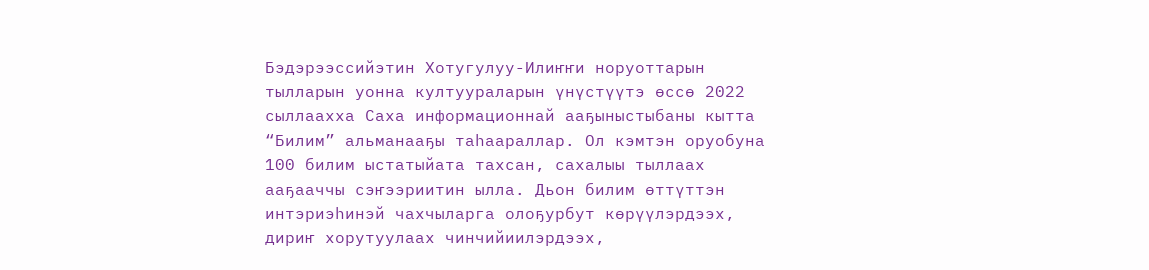Бэдэрээссийэтин Хотугулуу-Илиҥҥи норуоттарын тылларын уонна култуураларын үнүстүүтэ өссө 2022 сыллаахха Саха информационнай ааҕыныстыбаны кытта “Билим” альманааҕы таһаараллар. Ол кэмтэн оруобуна 100 билим ыстатыйата тахсан, сахалыы тыллаах ааҕааччы сэҥээриитин ылла. Дьон билим өттүттэн интэриэһинэй чахчыларга олоҕурбут көрүүлэрдээх, дириҥ хорутуулаах чинчийиилэрдээх,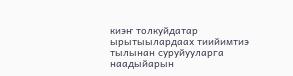киэҥ толкуйдатар ырытыылардаах тиийимтиэ тылынан суруйууларга наадыйарын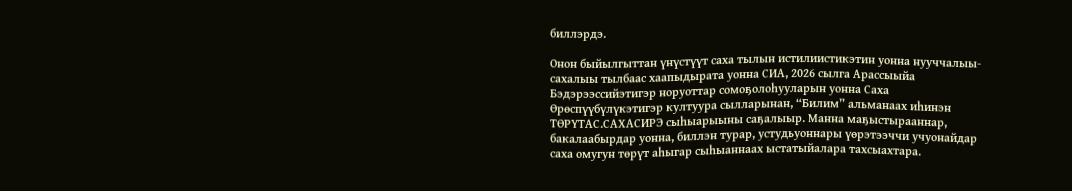биллэрдэ.

Онон быйылгыттан үнүстүүт саха тылын истилиистикэтин уонна нууччалыы-сахалыы тылбаас хаапыдырата уонна СИА, 2026 сылга Арассыыйа Бэдэрээссийэтигэр норуоттар сомоҕолоһууларын уонна Саха Өрөспүүбүлүкэтигэр култуура сылларынан, “Билим” альманаах иһинэн ТӨРҮТАС.САХАСИРЭ сыһыарыыны саҕалыыр. Манна маҕыстырааннар, бакалаабырдар уонна, биллэн турар, устудьуоннары үөрэтээччи учуонайдар саха омугун төрүт аһыгар сыһыаннаах ыстатыйалара тахсыахтара.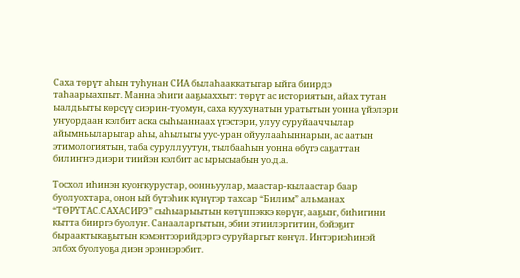Саха төрүт аһын туһунан СИА былаһааккатыгар ыйга биирдэ таһаарыахпыт. Манна эһиги ааҕыаххыт: төрүт ас историятын, айах тутан ыалдьыты көрсүү сиэрин-туомун, саха куухунатын уратытын уонна үйэлэри уҥуордаан кэлбит аска сыһыаннаах үгэстэри, улуу суруйааччылар айымньыларыгар аһы, аһылыгы уус-уран ойуулааһыннарын, ас аатын этимологиятын, таба суруллуутун, тылбааһын уонна өбүгэ саҕаттан билиҥҥэ диэри тиийэн кэлбит ас ырысыабын уо.д.а.

Тосхол иһинэн куоҥкурустар, оонньуулар, маастар-кылаастар баар буолуохтара, онон ый бүтэһик күнүгэр тахсар “Билим” альманах “ТӨРҮТАС.САХАСИРЭ” сыһыарыытын көтүппэккэ көрүҥ, ааҕыҥ, биһигини кытта бииргэ буолуҥ. Санааларгытын, эбии этиилэргитин, бэйэҕит быраактыкаҕытын кэмэнтээрийдэргэ суруйаргыт көҥүл. Интэриэһинэй элбэх буолуоҕа диэн эрэннэрэбит.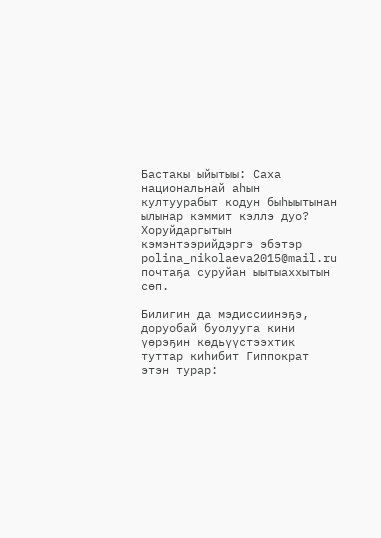Бастакы ыйытыы: Саха национальнай аһын култуурабыт кодун быһыытынан ылынар кэммит кэллэ дуо? Хоруйдаргытын кэмэнтээрийдэргэ эбэтэр polina_nikolaeva2015@mail.ru почтаҕа суруйан ыытыаххытын сөп.

Билигин да мэдиссиинэҕэ, доруобай буолууга кини үөрэҕин көдьүүстээхтик туттар киһибит Гиппократ этэн турар: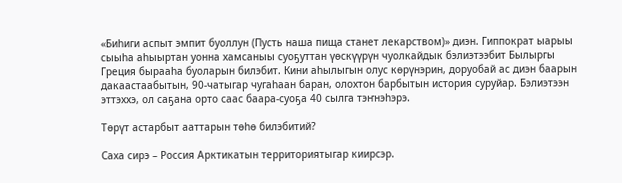«Биһиги аспыт эмпит буоллун (Пусть наша пища станет лекарством)» диэн. Гиппократ ыарыы сыыһа аһыыртан уонна хамсаныы суоҕуттан үөскүүрүн чуолкайдык бэлиэтээбит Былыргы Греция бырааһа буоларын билэбит. Кини аһылыгын олус көрүнэрин, доруобай ас диэн баарын дакаастаабытын, 90-чатыгар чугаһаан баран, олохтон барбытын история суруйар. Бэлиэтээн эттэххэ, ол саҕана орто саас баара-суоҕа 40 сылга тэҥнэһэрэ.

Төрүт астарбыт ааттарын төһө билэбитий?

Саха сирэ – Россия Арктикатын территориятыгар киирсэр.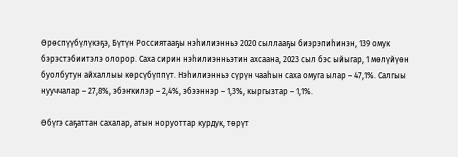Өрөспүүбүлүкэҕэ, Бүтүн Россиятааҕы нэһилиэнньэ 2020 сыллааҕы биэрэпиһинэн, 139 омук бэрэстэбиитэлэ олорор. Саха сирин нэһилиэнньэтин ахсаана, 2023 сыл бэс ыйыгар, 1 мөлүйүөн буолбутун айхаллыы көрсүбүппүт. Нэһилиэнньэ сүрүн чааһын саха омуга ылар – 47,1%. Салгыы нууччалар – 27,8%, эбэҥкилэр – 2,4%, эбээннэр – 1,3%, кыргызтар – 1,1%.

Өбүгэ саҕаттан сахалар, атын норуоттар курдук, төрүт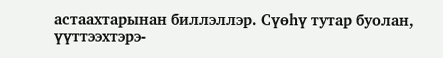астаахтарынан биллэллэр. Сүөһү тутар буолан, үүттээхтэрэ-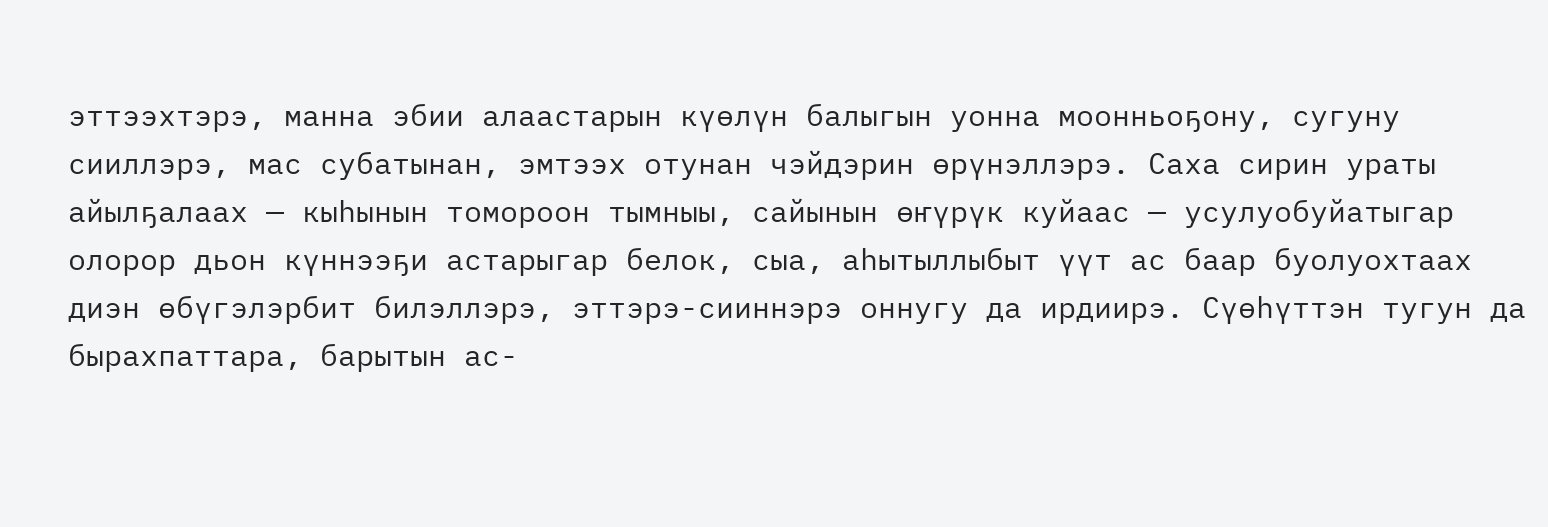эттээхтэрэ, манна эбии алаастарын күөлүн балыгын уонна моонньоҕону, сугуну сииллэрэ, мас субатынан, эмтээх отунан чэйдэрин өрүнэллэрэ. Саха сирин ураты айылҕалаах — кыһынын томороон тымныы, сайынын өҥүрүк куйаас — усулуобуйатыгар олорор дьон күннээҕи астарыгар белок, сыа, аһытыллыбыт үүт ас баар буолуохтаах диэн өбүгэлэрбит билэллэрэ, эттэрэ-сииннэрэ оннугу да ирдиирэ. Сүөһүттэн тугун да бырахпаттара, барытын ас-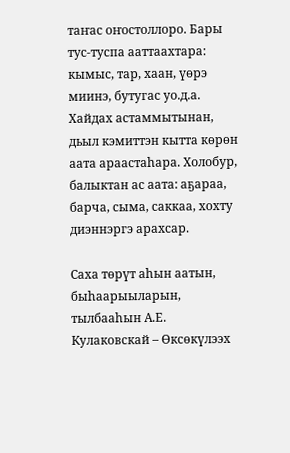таҥас оҥостоллоро. Бары тус-туспа ааттаахтара: кымыс, тар, хаан, үөрэ миинэ, бутугас уо.д.а. Хайдах астаммытынан, дьыл кэмиттэн кытта көрөн аата араастаһара. Холобур, балыктан ас аата: аҕараа, барча, сыма, саккаа, хохту диэннэргэ арахсар.

Саха төрүт аһын аатын, быһаарыыларын, тылбааһын А.Е. Кулаковскай – Өксөкүлээх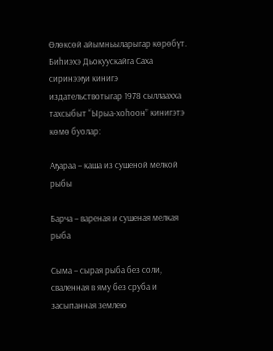Өлөксөй айымньыларыгар көрөбүт. Биһиэхэ Дьокуускайга Саха сиринээҕи кинигэ издательствотыгар 1978 сыллаахха тахсыбыт “Ырыа-хоһоон” кинигэтэ көмө буолар:

Аҕараа – каша из сушеной мелкой рыбы

Барча – вареная и сушеная мелкая рыба

Сыма – сырая рыба без соли, сваленная в яму без сруба и засыпанная землею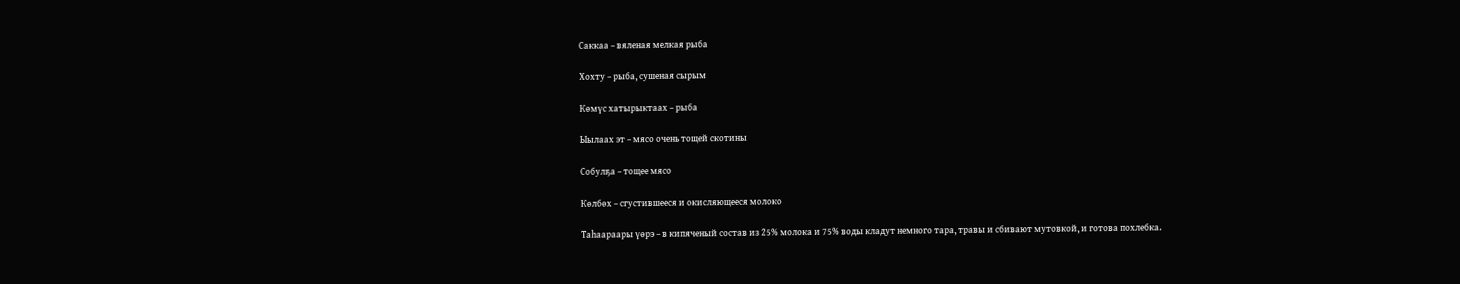Саккаа – вяленая мелкая рыба

Хохту – рыба, сушеная сырым

Көмүс хатырыктаах – рыба

Ыылаах эт – мясо очень тощей скотины

Собулҕа – тощее мясо

Көлбөх – сгустившееся и окисляющееся молоко

Таһаараары үөрэ – в кипяченый состав из 25% молока и 75% воды кладут немного тара, травы и сбивают мутовкой, и готова похлебка.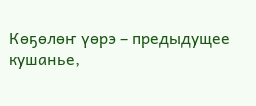Көҕөлөҥ үөрэ – предыдущее кушанье,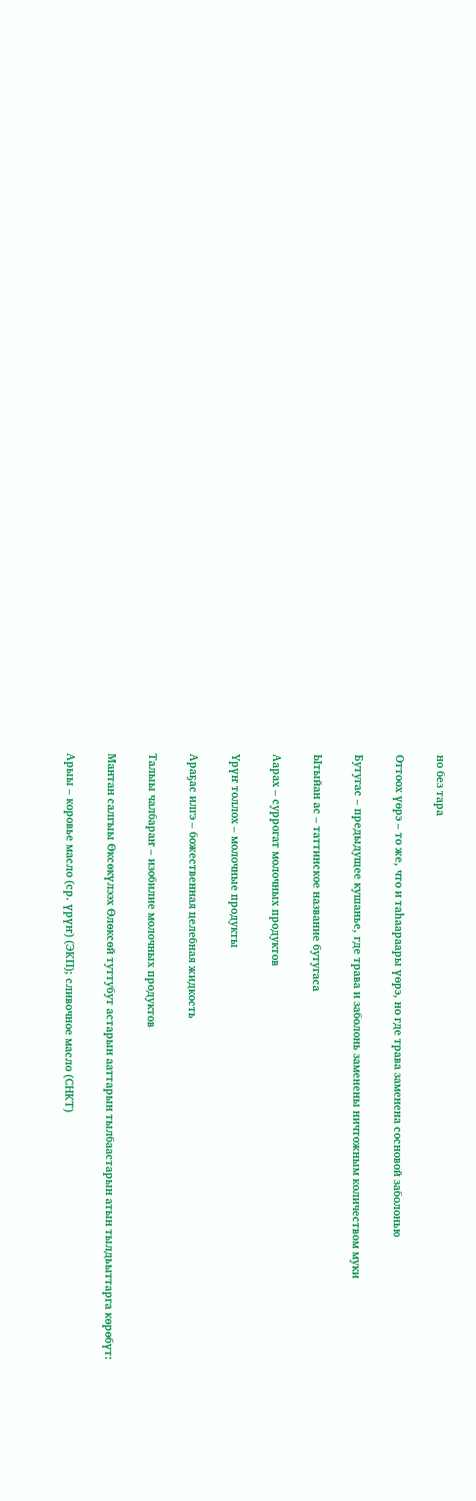но без тара

Оттоох үөрэ – то же, что и таһаараары үөрэ, но где трава заменена сосновой заболонью

Бутугас – предыдущее кушанье, где трава и заболонь заменены ничтожным количеством муки

Ытыйан ас – таттинское название бутугаса

Аарах – суррогат молочных продуктов

Үрүҥ толлох – молочные продукты

Араҕас илгэ – божественная целебная жидкость

Талыы чалбараҥ – изобилие молочных продуктов

Мантан салгыы Өксөкүлээх Өлөксөй туттубут астарын ааттарын тылбаастарын атын тылдьыттарга көрөбүт:

Арыы – коровье масло (ср. үрүҥ) (ЭКП); сливочное масло (СНКТ)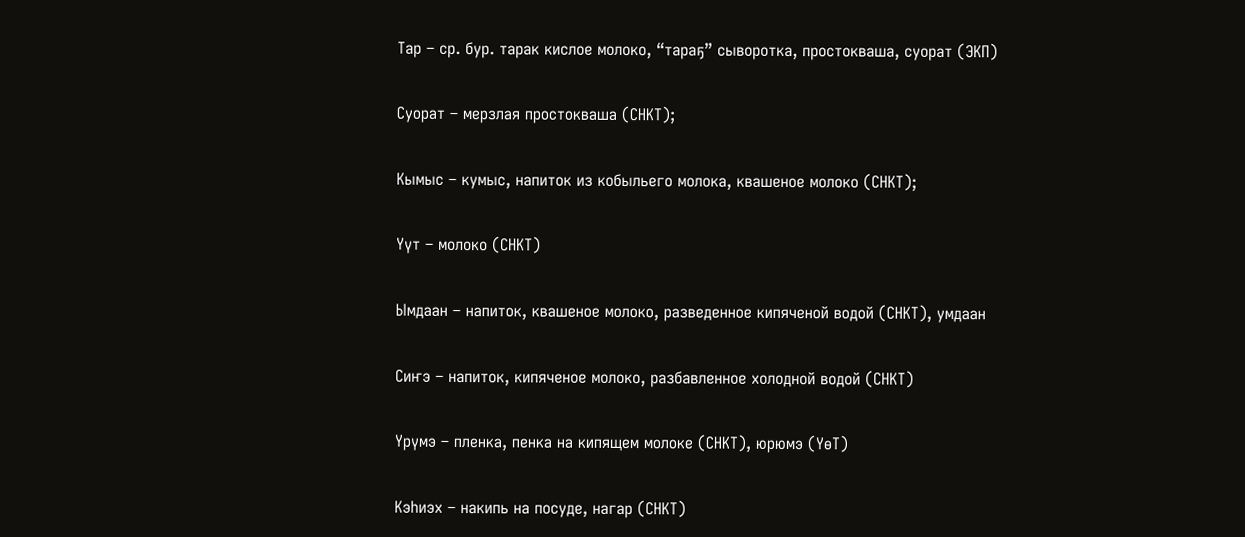Тар – ср. бур. тарак кислое молоко, “тараҕ” сыворотка, простокваша, суорат (ЭКП)

Суорат – мерзлая простокваша (СНКТ);

Кымыс – кумыс, напиток из кобыльего молока, квашеное молоко (СНКТ);

Үүт – молоко (СНКТ)

Ымдаан – напиток, квашеное молоко, разведенное кипяченой водой (СНКТ), умдаан

Сиҥэ – напиток, кипяченое молоко, разбавленное холодной водой (СНКТ)

Үрүмэ – пленка, пенка на кипящем молоке (СНКТ), юрюмэ (ҮөТ)

Кэһиэх – накипь на посуде, нагар (СНКТ)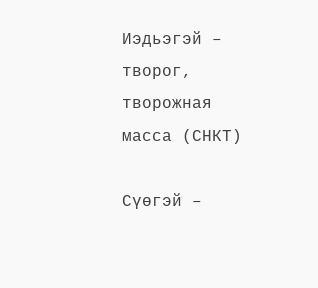Иэдьэгэй – творог, творожная масса (СНКТ)

Сүөгэй –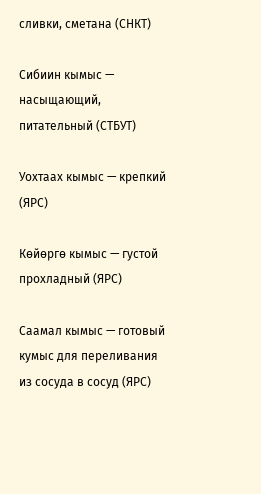сливки, сметана (СНКТ)

Сибиин кымыс — насыщающий, питательный (СТБУТ)

Уохтаах кымыс — крепкий (ЯРС)

Көйөргө кымыс — густой прохладный (ЯРС)

Саамал кымыс — готовый кумыс для переливания из сосуда в сосуд (ЯРС)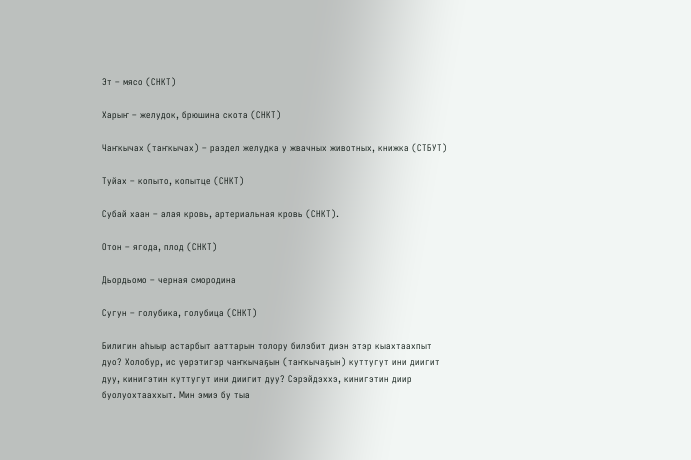Эт – мясо (СНКТ)

Харыҥ – желудок, брюшина скота (СНКТ)

Чаҥкычах (таҥкычах) – раздел желудка у жвачных животных, книжка (СТБУТ)

Туйах – копыто, копытце (СНКТ)

Субай хаан – алая кровь, артериальная кровь (СНКТ).

Отон – ягода, плод (СНКТ)

Дьордьомо – черная смородина

Сугун – голубика, голубица (СНКТ)

Билигин аһыыр астарбыт ааттарын толору билэбит диэн этэр кыахтаахпыт дуо? Холобур, ис үөрэтигэр чаҥкычаҕын (таҥкычаҕын) куттугут ини диигит дуу, кинигэтин куттугут ини диигит дуу? Сэрэйдэххэ, кинигэтин диир буолуохтааххыт. Мин эмиэ бу тыа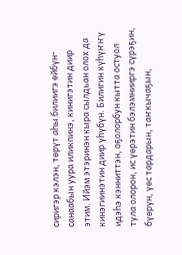сиригэр кэлэн, төрүт аһы билиигэ өйбүн-санаабын уура иликпинэ, кинигэтин диир этим. Ийэм этэринэн кыра сылдьан олох да кинэгиинэтин диир үһүбүн. Билигин күһүҥҥү идэһэ кэнниттэн, оҕолорбун кытта остуол тула олорон, ис үөрэтин бэлэмнииргэ сүрэҕин, бүөрүн, үөс тардарын, таҥкычаҕын,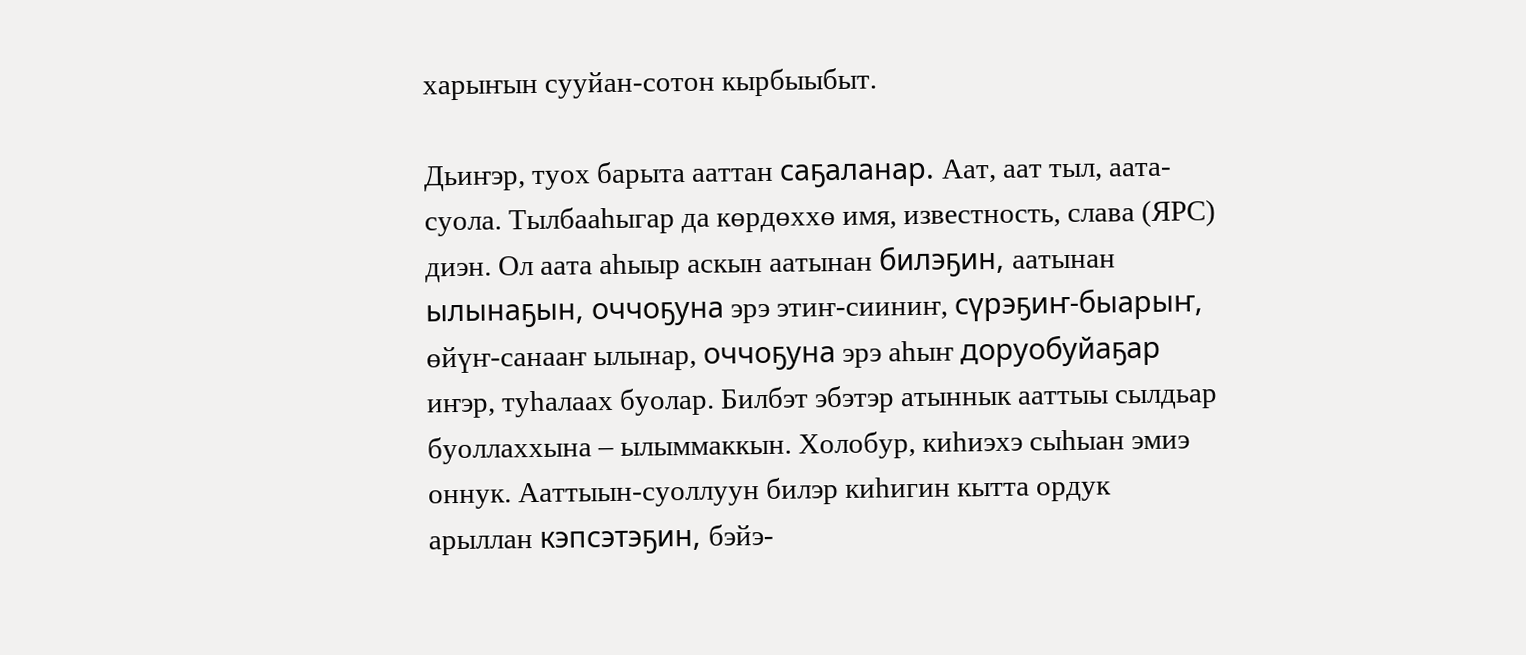харыҥын сууйан-сотон кырбыыбыт.

Дьиҥэр, туох барыта ааттан саҕаланар. Аат, аат тыл, аата-суола. Тылбааһыгар да көрдөххө имя, известность, слава (ЯРС) диэн. Ол аата аһыыр аскын аатынан билэҕин, аатынан ылынаҕын, оччоҕуна эрэ этиҥ-сииниҥ, сүрэҕиҥ-быарыҥ, өйүҥ-санааҥ ылынар, оччоҕуна эрэ аһыҥ доруобуйаҕар иҥэр, туһалаах буолар. Билбэт эбэтэр атыннык ааттыы сылдьар буоллаххына – ылыммаккын. Холобур, киһиэхэ сыһыан эмиэ оннук. Ааттыын-суоллуун билэр киһигин кытта ордук арыллан кэпсэтэҕин, бэйэ-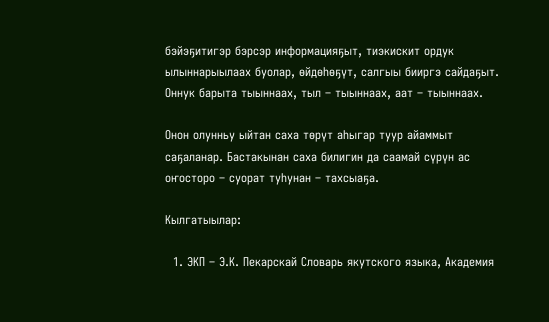бэйэҕитигэр бэрсэр информацияҕыт, тиэкискит ордук ылыннарыылаах буолар, өйдөһөҕүт, салгыы бииргэ сайдаҕыт. Оннук барыта тыыннаах, тыл – тыыннаах, аат – тыыннаах.

Онон олунньу ыйтан саха төрүт аһыгар туур айаммыт саҕаланар. Бастакынан саха билигин да саамай сүрүн ас оҥосторо – суорат туһунан – тахсыаҕа.

Кылгатыылар:

  1. ЭКП – Э.К. Пекарскай Словарь якутского языка, Академия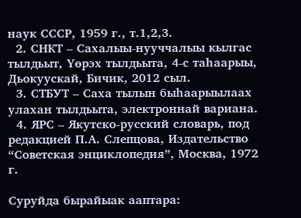наук СССР, 1959 г., т.1,2,3.
  2. СНКТ – Сахалыы-нууччалыы кылгас тылдьыт, Үөрэх тылдьыта, 4-с таһаарыы, Дьокуускай, Бичик, 2012 сыл.
  3. СТБУТ – Саха тылын быһаарыылаах улахан тылдьыта, электроннай вариана.
  4. ЯРС – Якутско-русский словарь, под редакцией П.А. Слепцова, Издательство “Советская энциклопедия”, Москва, 1972 г.

Суруйда бырайыак ааптара: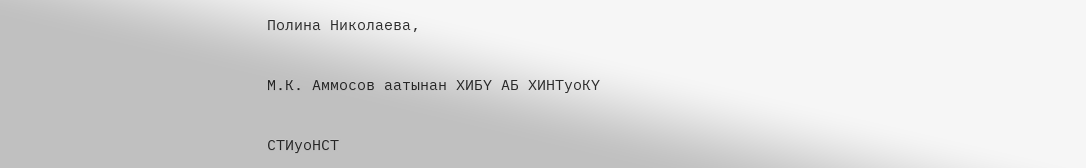Полина Николаева,

М.К. Аммосов аатынан ХИБҮ АБ ХИНТуоКҮ

СТИуоНСТ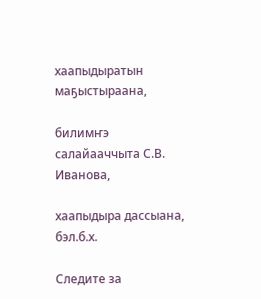хаапыдыратын маҕыстыраана,

билимҥэ салайааччыта С.В. Иванова,

хаапыдыра дассыана, бэл.б.х.

Следите за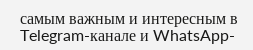самым важным и интересным в Telegram-канале и WhatsApp-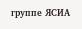группе ЯСИА